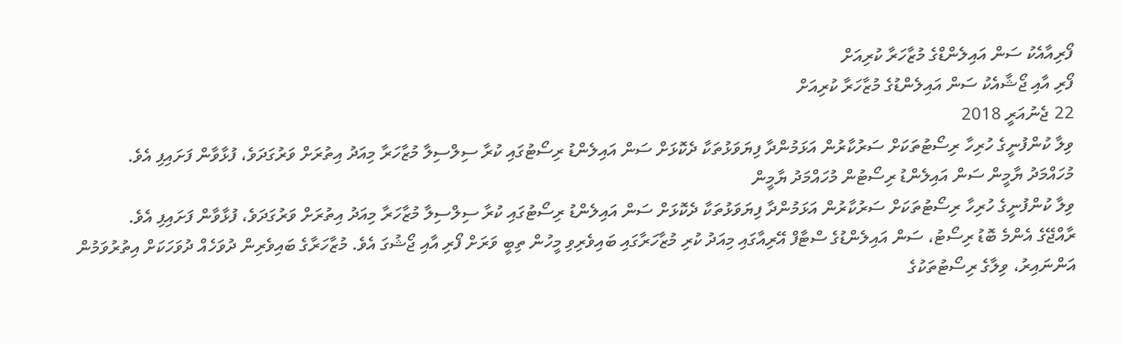ފޯރިއާއެކު ސަން އައިލެންޑްގެ މުޒާހަރާ ކުރިއަށް
ފޯރި އާއި ޖޯޝާއެކު ސަން އައިލެންޑުގެ މުޒާހަރާ ކުރިއަށް
22 ޖެނުއަރީ 2018
ވިލާ ކުންފުނީގެ ހުރިހާ ރިސޯޓުތަކަށް ސަރުކާރުން އަޅަމުންދާ ފިޔަވަޅުތަކާ ދެކޮޅަށް ސަން އައިލެންޑު ރިސޯޓުގައި ކުރާ ސިލްސިލާ މުޒާހަރާ މިއަދު އިތުރަށް ވަރުގަދަވެ، ފުޅާވާން ފަށައިފި އެވެ.
މުހައްމަދު ޔާމީން ސަން އައިލެންޑު ރިސޯޓުން މުހައްމަދު ޔާމީން
ވިލާ ކުންފުނީގެ ހުރިހާ ރިސޯޓުތަކަށް ސަރުކާރުން އަޅަމުންދާ ފިޔަވަޅުތަކާ ދެކޮޅަށް ސަން އައިލެންޑު ރިސޯޓުގައި ކުރާ ސިލްސިލާ މުޒާހަރާ މިއަދު އިތުރަށް ވަރުގަދަވެ، ފުޅާވާން ފަށައިފި އެވެ.
ރާއްޖޭގެ އެންމެ ބޮޑު ރިސޯޓު، ސަން އައިލެންޑުގެ ސްޓާފް އޭރިއާގައި މިއަދު ކުރި މުޒާހަރާގައި ބައިވެރިވި މީހުން ތިބީ ވަރަށް ފޯރި އާއި ޖޯޝުގަ އެވެ. މުޒާހަރާގެ ބައިވެރިން ދުވަހެއް ދުވަހަކަށް އިތުރުވަމުން އަންނައިރު، ވިލާގެ ރިސޯޓުތަކުގެ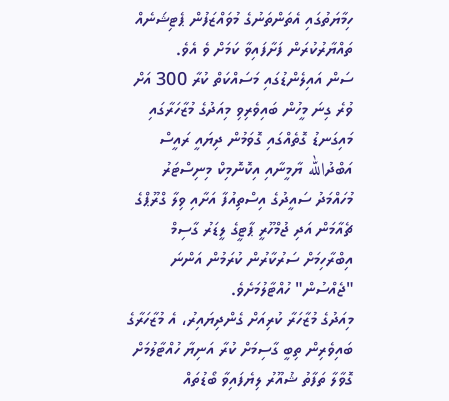ހިމާޔަތުގައި އެތަންތަނުގެ މުވައްޒަފުން ޕެޓިޝަނެއް ތައްޔާރުކުރަން ފަށާފައިވާ ކަމަށް ވެ އެވެ.
ސަން އައިލެންޑުގައި މަސައްކަތް ކުރާ 300 އަށް ވުރެ ގިނަ މީހުން ބައިވެރިވި މިއަދުގެ މުޒާހަރާގައި މައިގަނޑު ގޮތެއްގައި ގޮވަމުން ދިޔައީ ރައީސް އަބްދުالله ޔާމީނާއި އިކޮނޮމިކް މިނިސްޓަރު މުހައްމަދު ސައީދުގެ އިސްތިއުފާ އަށާއި ވިލާ ގްރޫޕްގެ ޗެއާމަން އަދި ޖުމްހޫރީ ޕާޓީގެ ލީޑަރު ގާސިމް އިބްރާހިމަށް ސަރުކާރުން ކުރަމުން އަންނަ "ޖެއްސުން" ހުއްޓާލުމަށެވެ.
މިއަދުގެ މުޒާހަރާ ކުރިއަށް ގެންދިޔައިރު، އެ މުޒާހަރާގެ ބައިވެރިން ތިބީ ގާސިމަށް ކުރާ އަނިޔާ ހުއްޓާލުމަށް ގޮވާލާ ތަފާތު ޝުއޫރު ލިޔެފައިވާ ބޯޑުތައް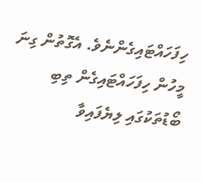ހިފަހައްޓައިގެންނެވެ. އެގޮތުން ގިނަ މީހުން ހިފަހައްޓައިގެން ތިބި ބޯޑުތަކުގައި ލިޔެފައިވާ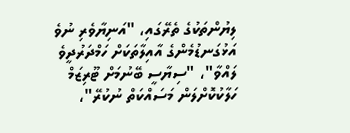ލިޔުންތަކުގެ ތެރޭގައި، "އަނިޔާވެރި ނުވެ އަޅުގަނޑުމެންގެ އާއިލާތަކަށް ހަމްދަރުދީވެ ލައްވާ"، "ސިޔާސީ ބޭނުމަށް ޓޫރިޒަމް ހަލާކުކޮށްލަން މަސައްކަތް ނުކުރޭ"،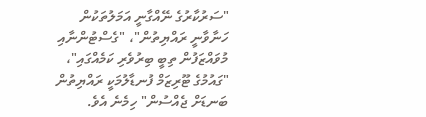"ސަރުކާރުގެ ނޭއްގާނީ އަމަލުތަކުން ހަނާވާނީ ރައްޔިތުން"، "ގެސްޓުންނާއި މުވައްޒަފުން ތިބީ ބިރުވެރި ކަމެއްގައި"، "ގައުމުގެ ޓޫރިޒަމް ފުނޑާލުމަކީ ރައްޔިތުން ބަނޑަށް ޖެއްސުން" ހިމެނެ އެވެ.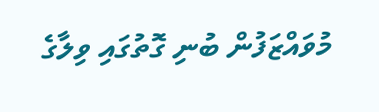މުވައްޒަފުން ބުނި ގޮތުގައި ވިލާގެ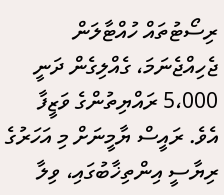ރިސޯޓުތައް ހުއްޓާލަން ޖެހިއްޖެނަމަ، ގެއްލިގެން ދަނީ 5،000 ރައްޔިތުންގެ ވަޒީފާ އެވެ. ރައީސް ޔާމީނަށް މި އަހަރުގެ ރިޔާސީ އިންތިޚާބުގައި، ވިލާ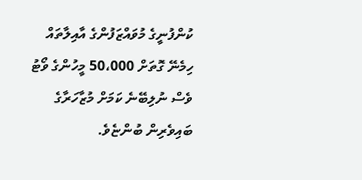ކުންފުނީގެ މުވައްޒަފުންގެ އާއިލާތައް ހިމެނޭ ގޮތަށް 50،000 މީހުންގެ ވޯޓު ވެސް ނުލިބޭނެ ކަމަށް މުޒާހަރާގެ ބައިވެރިން ބުންޏެވެ.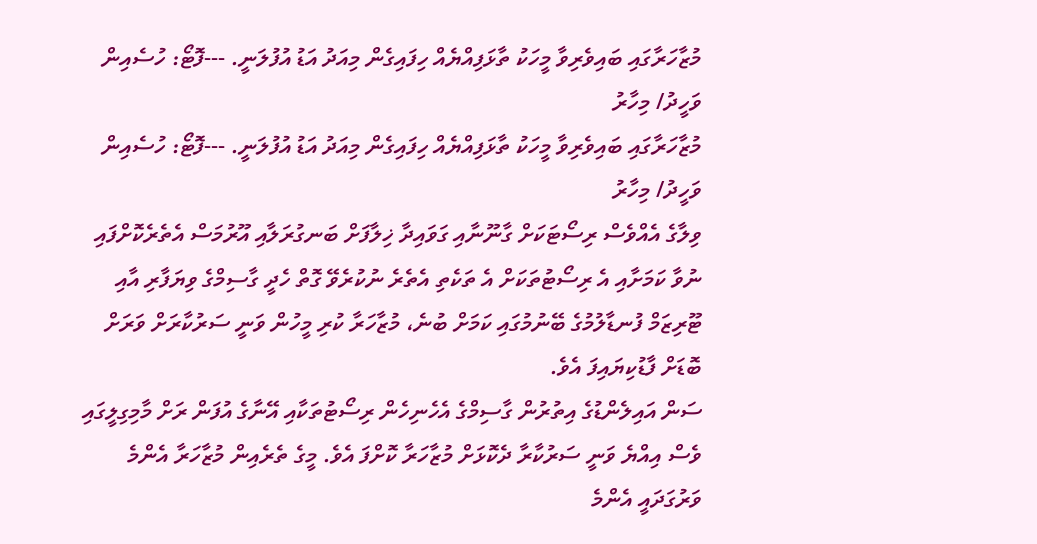މުޒާހަރާގައި ބައިވެރިވާ މީހަކު ތާޅަފިއްޔެއް ހިފައިގެން މިއަދު އަޑު އުފުލަނީ. ---ފޮޓޯ: ހުސެއިން ވަހީދު/ މިހާރު
މުޒާހަރާގައި ބައިވެރިވާ މީހަކު ތާޅަފިއްޔެއް ހިފައިގެން މިއަދު އަޑު އުފުލަނީ. ---ފޮޓޯ: ހުސެއިން ވަހީދު/ މިހާރު
ވިލާގެ އެއްވެސް ރިސޯޓަކަށް ގާނޫނާއި ގަވައިދާ ޚިލާފަށް ބަނގުރަލާއި އޫރުމަސް އެތެރެކޮށްފައި ނުވާ ކަމަށާއި އެ ރިސޯޓުތަކަށް އެ ތަކެތި އެތެރެ ނުކުރެވޭ ގޮތް ހެދީ ގާސިމްގެ ވިޔަފާރި އާއި ޓޫރިޒަމް ފުނޑާލުމުގެ ބޭނުމުގައި ކަމަށް ބުނެ، މުޒާހަރާ ކުރި މީހުން ވަނީ ސަރުކާރަށް ވަރަށް ބޮޑަށް ފާޑުކިޔައިފަ އެވެ.
ސަން އައިލެންޑުގެ އިތުރުން ގާސިމްގެ އެހެނިހެން ރިސޯޓުތަކާއި އޭނާގެ އުފަން ރަށް މާމިގިލީގައި ވެސް އިއްޔެ ވަނީ ސަރުކާރާ ދެކޮޅަށް މުޒާހަރާ ކޮށްފަ އެވެ. މީގެ ތެރެއިން މުޒާހަރާ އެންމެ ވަރުގަދައީ އެންމެ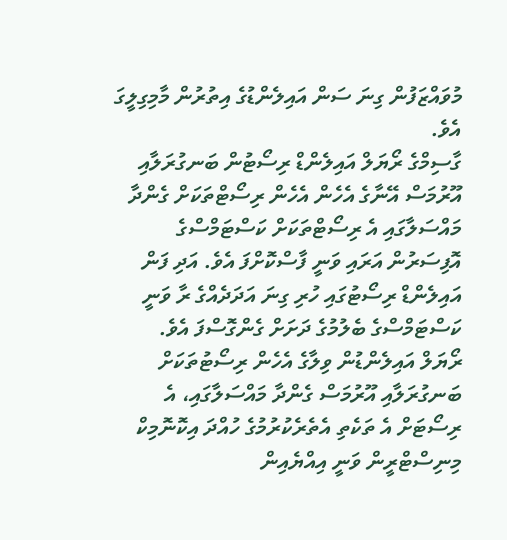މުވައްޒަފުން ގިނަ ސަން އައިލެންޑުގެ އިތުރުން މާމިގިލީގަ އެވެ.
ގާސިމްގެ ރޯޔަލް އައިލެންޑް ރިސޯޓުން ބަނގުރަލާއި އޫރުމަސް އޭނާގެ އެހެން އެހެން ރިސޯޓްތަކަށް ގެންދާ މައްސަލާގައި އެ ރިސޯޓްތަކަށް ކަސްޓަމްސްގެ އޮފިސަރުން އަރައި ވަނީ ފާސްކޮށްފަ އެވެ. އަދި ފަން އައިލެންޑް ރިސޯޓުގައި ހުރި ގިނަ އަދަދެއްގެ ރާ ވަނީ ކަސްޓަމްސްގެ ބެލުމުގެ ދަށަށް ގެންގޮސްފަ އެވެ.
ރޯޔަލް އައިލެންޑުން ވިލާގެ އެހެން ރިސޯޓުތަކަށް ބަނގުރަލާއި އޫރުމަސް ގެންދާ މައްސަލާގައި، އެ ރިސޯޓަށް އެ ތަކެތި އެތެރެކުރުމުގެ ހުއްދަ އިކޮނޮމިކް މިނިސްޓްރީން ވަނީ އިއްޔެއިން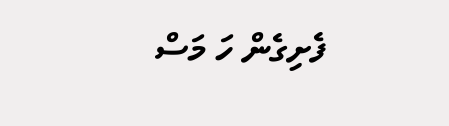ފެށިގެން ހަ މަސް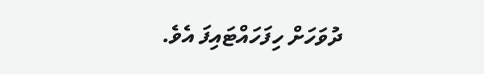ދުވަހަށް ހިފަހައްޓައިފަ އެވެ.